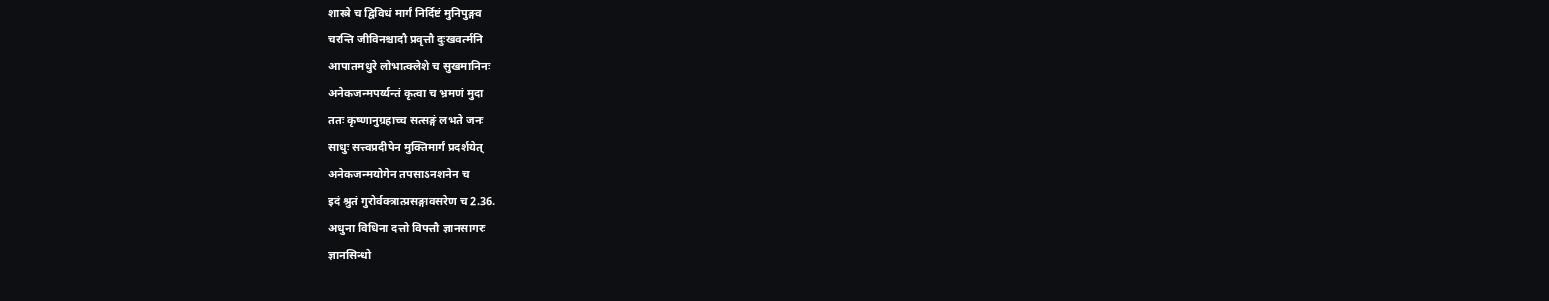शास्त्रे च द्विविधं मार्गं निर्दिष्टं मुनिपुङ्गव
चरन्ति जीविनश्चादौ प्रवृत्तौ दुःखवर्त्मनि
आपातमधुरे लोभात्क्लेशे च सुखमानिनः
अनेकजन्मपर्य्यन्तं कृत्वा च भ्रमणं मुदा
ततः कृष्णानुग्रहाच्च सत्सङ्गं लभते जनः
साधुः सत्त्वप्रदीपेन मुक्तिमार्गं प्रदर्शयेत्
अनेकजन्मयोगेन तपसाऽनशनेन च
इदं श्रुतं गुरोर्वक्त्रात्प्रसङ्गावसरेण च 2.36.
अधुना विधिना दत्तो विपत्तौ ज्ञानसागरः
ज्ञानसिन्धो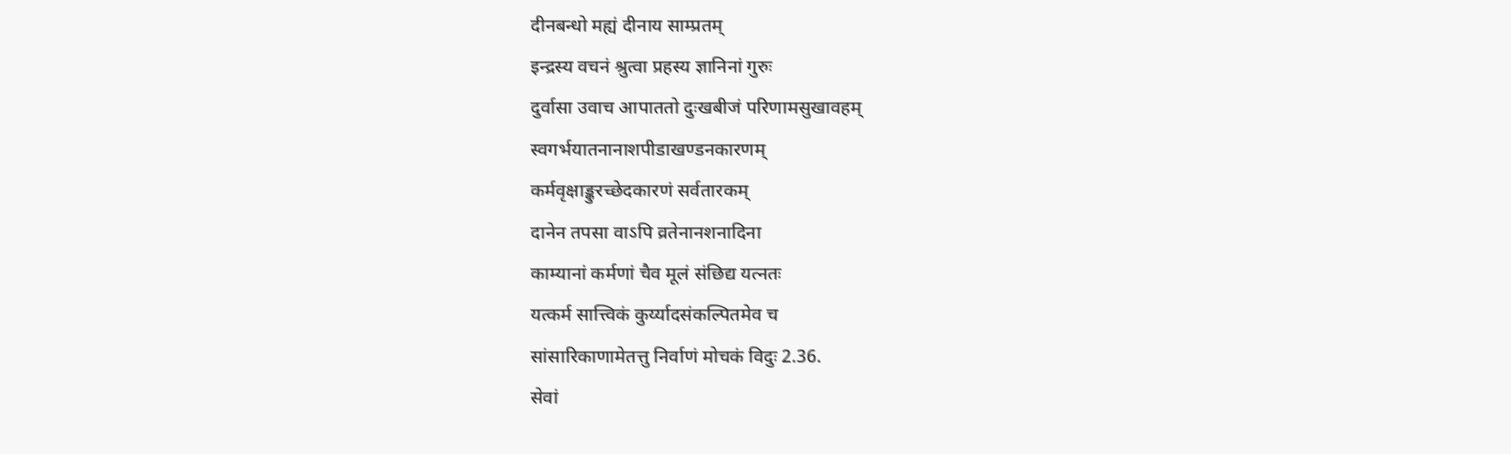दीनबन्धो मह्यं दीनाय साम्प्रतम्
इन्द्रस्य वचनं श्रुत्वा प्रहस्य ज्ञानिनां गुरुः
दुर्वासा उवाच आपाततो दुःखबीजं परिणामसुखावहम्
स्वगर्भयातनानाशपीडाखण्डनकारणम्
कर्मवृक्षाङ्कुरच्छेदकारणं सर्वतारकम्
दानेन तपसा वाऽपि व्रतेनानशनादिना
काम्यानां कर्मणां चैव मूलं संछिद्य यत्नतः
यत्कर्म सात्त्विकं कुर्य्यादसंकल्पितमेव च
सांसारिकाणामेतत्तु निर्वाणं मोचकं विदुः 2.36.
सेवां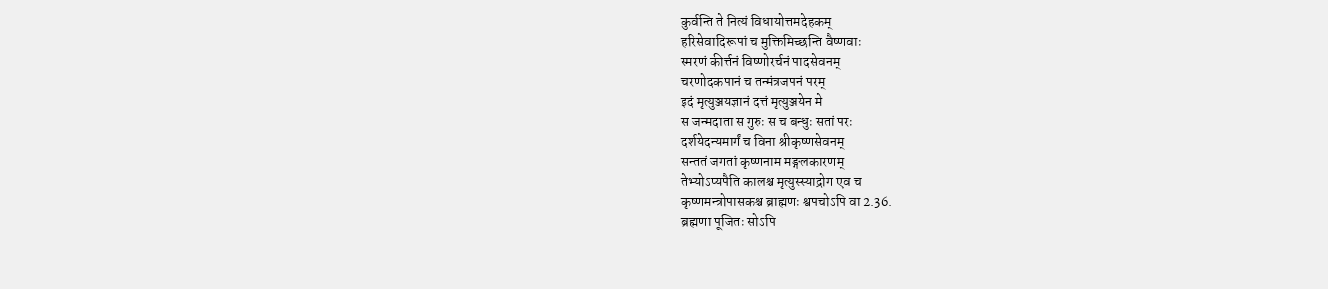कुर्वन्ति ते नित्यं विधायोत्तमदेहकम्
हरिसेवादिरूपां च मुक्तिमिच्छन्ति वैष्णवाः
स्मरणं कीर्त्तनं विष्णोरर्चनं पादसेवनम्
चरणोदकपानं च तन्मंत्रजपनं परम्
इदं मृत्युञ्जयज्ञानं दत्तं मृत्युञ्जयेन मे
स जन्मदाता स गुरुः स च बन्धुः सतां परः
दर्शयेदन्यमार्गं च विना श्रीकृष्णसेवनम्
सन्ततं जगतां कृष्णनाम मङ्गलकारणम्
तेभ्योऽप्यपैति कालश्च मृत्युस्स्याद्रोग एव च
कृष्णमन्त्रोपासकश्च ब्राह्मणः श्वपचोऽपि वा 2.36.
ब्रह्मणा पूजितः सोऽपि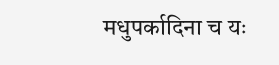मधुपर्कादिना च यः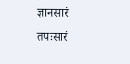ज्ञानसारं तपःसारं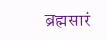ब्रह्मसारं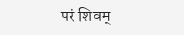परं शिवम्